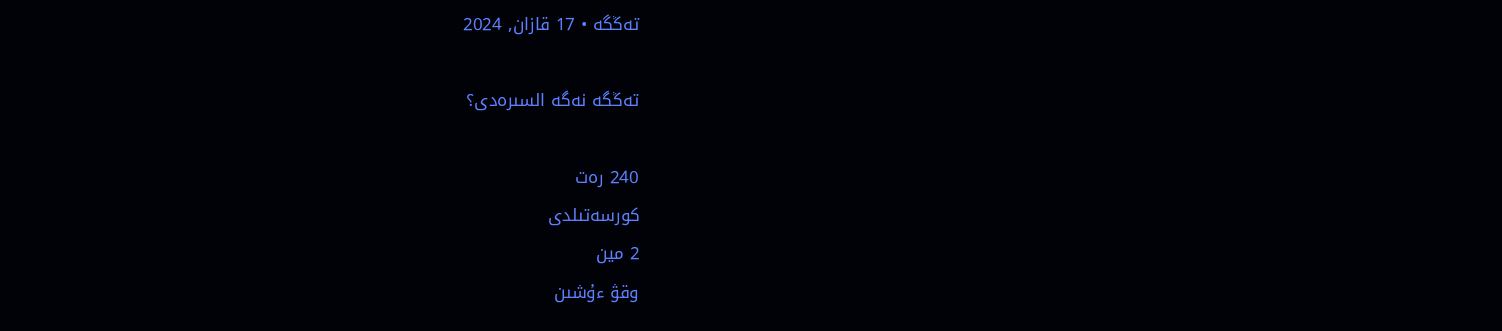تەڭگە • 17 قازان, 2024

تەڭگە نەگە السىرەدى؟

240 رەت
كورسەتىلدى
2 مين
وقۋ ءۇشىن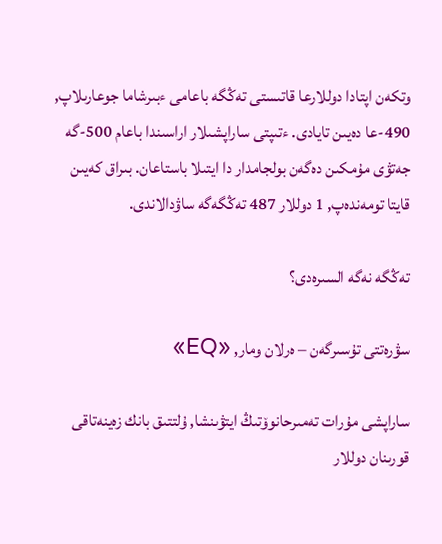وتكەن اپتادا دوللارعا قاتىستى تەڭگە باعامى ءبىرشاما جوعارىلاپ, 490-عا دەيىن تايادى. ءتىپتى ساراپشىلار اراسىندا باعام 500-گە جەتۋى مۇمكىن دەگەن بولجامدار دا ايتىلا باستاعان. بىراق كەيىن قايتا تومەندەپ, 1 دوللار 487 تەڭگەگە ساۋدالاندى.

تەڭگە نەگە السىرەدى؟

سۋرەتتى تۇسىرگەن – ەرلان ومار, «EQ»

ساراپشى مۇرات تەمىرحانوۆتىڭ ايتۋىنشا, ۇلتتىق بانك زەينەتاقى قورىنان دوللار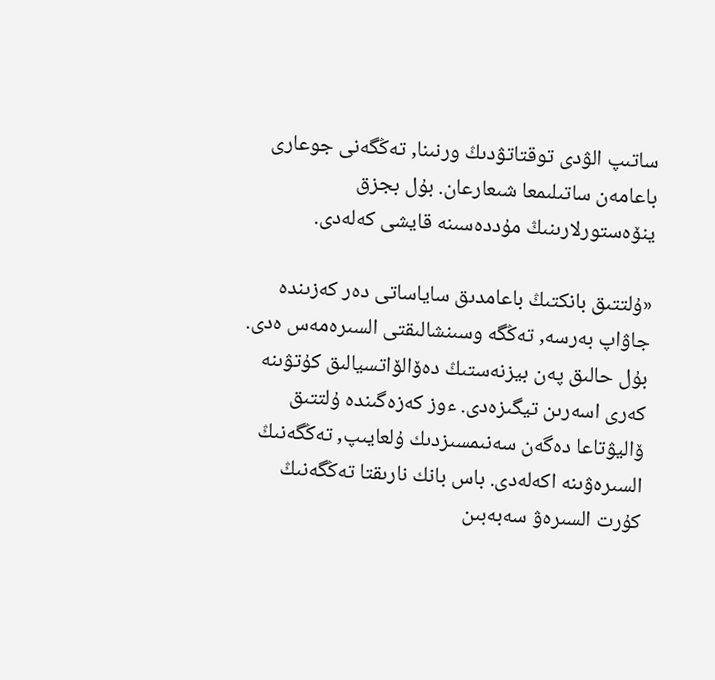ساتىپ الۋدى توقتاتۋدىڭ ورنىنا, تەڭگەنى جوعارى باعامەن ساتىلىمعا شىعارعان. بۇل بجزق ينۆەستورلارىنىڭ مۇددەسىنە قايشى كەلەدى.

«ۇلتتىق بانكتىڭ باعامدىق ساياساتى دەر كەزىندە جاۋاپ بەرسە, تەڭگە وسىنشالىقتى السىرەمەس ەدى. بۇل حالىق پەن بيزنەستىڭ دەۆالۆاتسيالىق كۇتۋىنە كەرى اسەرىن تيگىزەدى. ءوز كەزەگىندە ۇلتتىق ۆاليۋتاعا دەگەن سەنىمسىزدىك ۇلعايىپ, تەڭگەنىڭ السىرەۋىنە اكەلەدى. باس بانك نارىقتا تەڭگەنىڭ كۇرت السىرەۋ سەبەبىن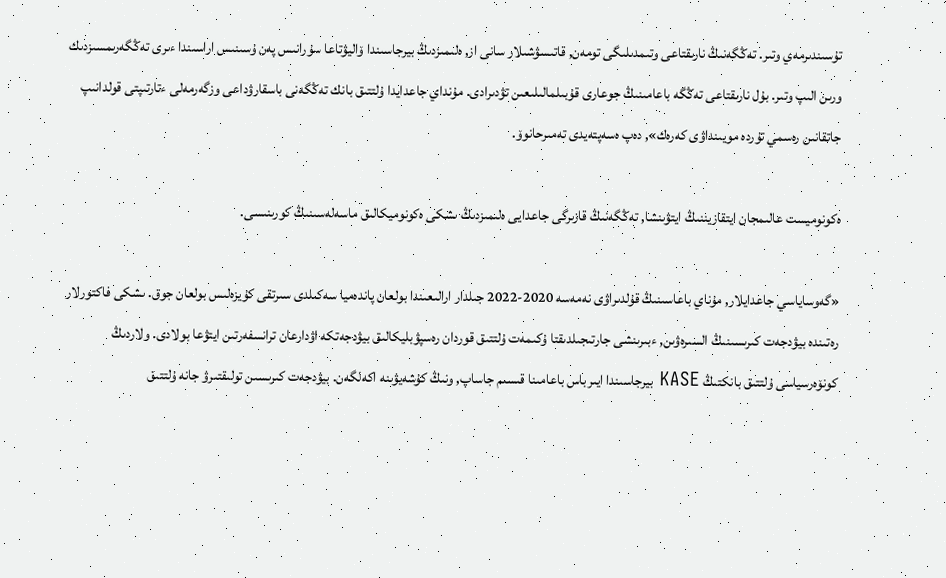تۇسىندىرمەي وتىر. تەڭگەنىڭ نارىقتاعى وتىمدىلىگى تومەن, قاتىسۋشىلار سانى از, ەلىمىزدىڭ بيرجاسىندا ۆاليۋتاعا سۇرانىس پەن ۇسىنىس اراسىندا ءىرى تەڭگەرىمسىزدىك ورىن الىپ وتىر. بۇل نارىقتاعى تەڭگە باعامىنىڭ جوعارى قۇبىلمالىلىعىن تۋدىرادى. مۇنداي جاعدايدا ۇلتتىق بانك تەڭگەنى باسقارۋداعى وزگەرمەلى ءتارتىپتى قولدانىپ جاتقانىن رەسمي تۇردە مويىنداۋى كەرەك», دەپ ەسەپتەيدى تەمىرحانوۆ.

ەكونوميست عالىمجان ايتقازيننىڭ ايتۋىنشا, تەڭگەنىڭ قازىرگى جاعدايى ەلىمىزدىڭ ىشكى ەكونوميكالىق ماسەلەسىنىڭ كورىنىسى.

«گەوساياسي جاعدايلار, مۇناي باعاسىنىڭ قۇلدىراۋى نەمەسە 2020-2022 جىلدار ارالىعىندا بولعان پاندەميا سەكىلدى سىرتقى كۇيزەلىس بولعان جوق. ىشكى فاكتورلار رەتىندە بيۋدجەت كىرىسىنىڭ السىرەۋىن, ءبىرىنشى جارتىجىلدىقتا ۇكىمەت ۇلتتىق قوردان رەسپۋبليكالىق بيۋدجەتكە اۋدارعان ترانسفەرتىن ايتۋعا بولادى. ولاردىڭ كونۆەرسياسى ۇلتتىق بانكتىڭ KASE بيرجاسىندا ايىرباس باعامىنا قىسىم جاساپ, ونىڭ كۇشەيۋىنە اكەلگەن. بيۋدجەت كىرىسىن تولىقتىرۋ جانە ۇلتتىق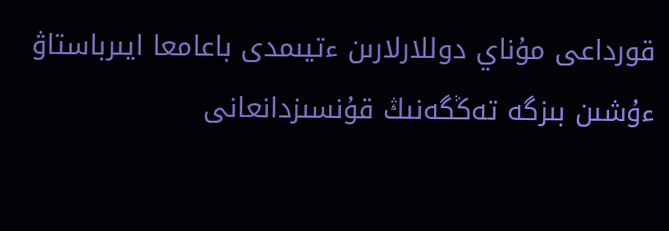قورداعى مۇناي دوللارلارىن ءتيىمدى باعامعا ايىرباستاۋ ءۇشىن بىزگە تەڭگەنىڭ قۇنسىزدانعانى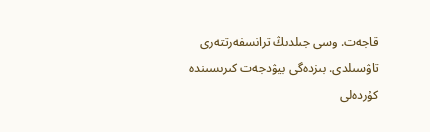قاجەت. وسى جىلدىڭ ترانسفەرتتەرى تاۋسىلدى. بىزدەگى بيۋدجەت كىرىسىندە كۇردەلى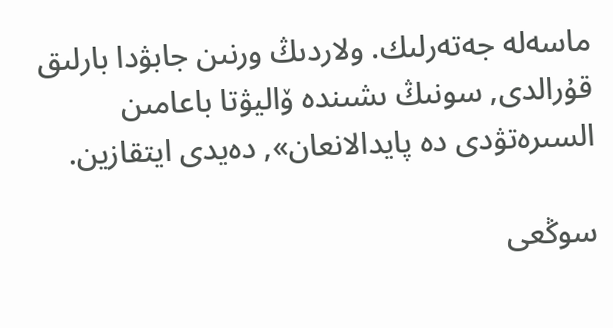ماسەلە جەتەرلىك. ولاردىڭ ورنىن جابۋدا بارلىق قۇرالدى, سونىڭ ىشىندە ۆاليۋتا باعامىن السىرەتۋدى دە پايدالانعان», دەيدى ايتقازين.

سوڭعى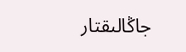جاڭالىقتار